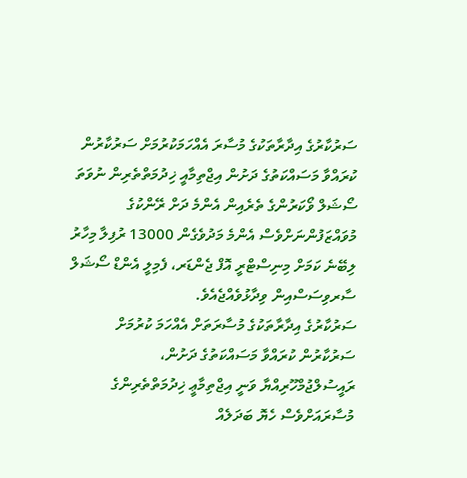ސަރުކާރުގެ އިދާރާތަކުގެ މުސާރަ އެއްހަމަކުރުމަށް ސަރުކާރުން ކުރައްވާ މަސައްކަތުގެ ދަށުން އިޖްތިމާއީ ޚިދުމަތްތެރިން ނުވަތަ ސޯޝަލް ވޯކަރުންގެ ތެރެއިން އެންމެ ދަށް ރޭންކުގެ މުވައްޒަފުންނަށްވެސް އެންމެ މަދުވެގެން 13000 ރުފިލާ މިހާރު ލިބޭނެ ކަމަށް މިނިސްޓްރީ އޮފް ޖެންޑަރ، ފެމިލީ އެންޑް ސޯޝަލް ސާރވިސަސްއިން ވިދާޅުވެއްޖެއެވެ.
ސަރުކާރުގެ އިދާރާތަކުގެ މުސާރަތަށް އެއްހަމަ ކުރުމަށް ސަރުކާރުން ކުރައްވާ މަސައްކަތުގެ ދަށުން، ރައީސުލްޖުމްހޫރިއްޔާ ވަނީ އިޖްތިމާޢީ ޚިދުމަތްތެރިންގެ މުސާރައަށްވެސް ހެޔޮ ބަދަލެއް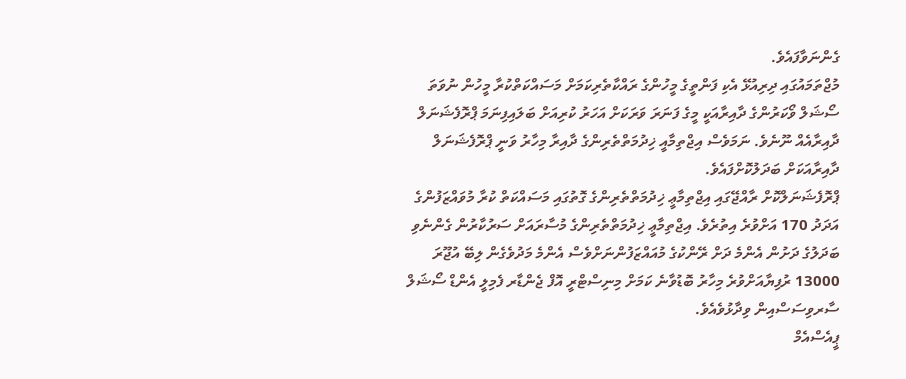ގެންނަވާފައެވެ.
މުޖްތަމައުގައި ދިރިއުޅޭ އެކި ފަންތީގެ މީހުންގެ ރައްކާތެރިކަމަށް މަސައްކަތްކުރާ މީހުން ނުވަތަ ސޯޝަލް ވޯކަރުންގެ ދާއިރާއަކީ މީގެ ފަނަރަ ވަރަކަށް އަހަރު ކުރިއަށް ބަލައިފިނަމަ ޕްރޮފެޝަނަލް ދާއިރާއެއް ނޫނެވެ. ނަމަވެސް އިޖްތިމާއީ ޚިދުމަތްތެރިންގެ ދާއިރާ މިހާރު ވަނީ ޕްރޮފެޝަނަލް ދާއިރާއަކަށް ބަދަލުކޮށްފައެވެ.
ޕްރޮފެޝަނަލްކޮށް ރާއްޖޭގައި އިޖްތިމާޢީ ޚިދުމަތްތެރިންގެ ގޮތުގައި މަސައްކަތް ކުރާ މުވައްޒަފުންގެ އަދަދު 170 އަށްވުރެ އިތުރެވެ. އިޖްތިމާޢީ ޚިދުމަތްތެރިންގެ މުސާރައަށް ސަރުކާރުން ގެންނެވި ބަދަލުގެ ދަށުން އެންމެ ދަށް ރޭންކުގެ މުއައްޒަފުންނަށްވެސް އެންމެ މަދުވެގެން ލިބޭ އުޖޫރަ 13000 ރުފިޔާއަށްވުރެ މިހާރު ބޮޑުވާނެ ކަމަށް މިނިސްޓްރީ އޮފް ޖެންޑާރ ފެމިލީ އެންޑް ސޯޝަލް ސާރވިސަސްއިން ވިދާޅުވެއެވެ.
ޕީއެސްއެމް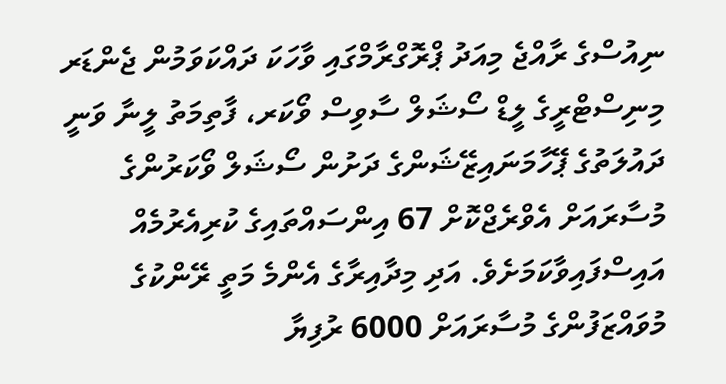ނިއުސްގެ ރާއްޖެ މިއަދު ޕްރޮގްރާމްގައި ވާހަކަ ދައްކަވަމުން ޖެންޑަރ މިނިސްޓްރީގެ ލީޑް ސޯޝަލް ސާވިސް ވޯކަރ، ފާތިމަތު ލީނާ ވަނީ ދައުލަތުގެ ޕޭހާމަނައިޒޭޝަންގެ ދަށުން ސޯޝަލް ވޯކަރުންގެ މުސާރައަށް އެވްރެޖްކޮށް 67 އިންސައްތައިގެ ކުރިއެރުމެއް އައިސްފައިވާކަމަށެވެ. އަދި މިދާއިރާގެ އެންމެ މަތީ ރޭންކުގެ މުވައްޒަފުންގެ މުސާރައަށް 6000 ރުފިޔާ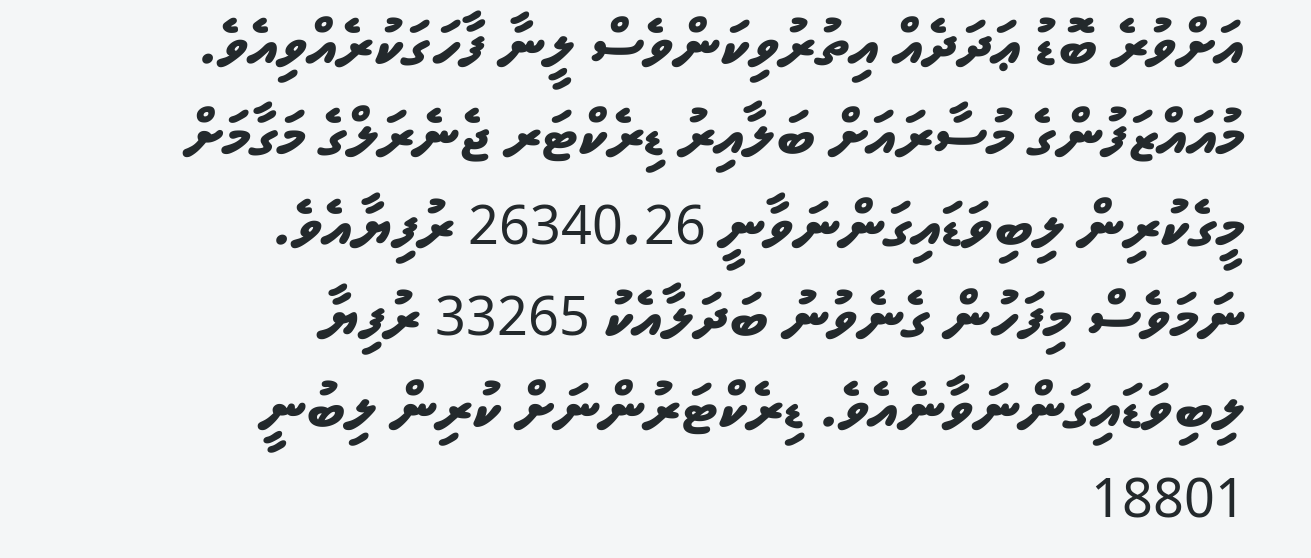އަށްވުރެ ބޮޑު ޢަދަދެއް އިތުރުވިކަންވެސް ލީނާ ފާހަގަކުރެއްވިއެވެ.
މުއައްޒަފުންގެ މުސާރައަށް ބަލާއިރު ޑިރެކްޓަރ ޖެނެރަލްގެ މަގާމަށް މީގެކުރިން ލިބިވަޑައިގަންނަވާނީ 26340.26 ރުފިޔާއެވެ. ނަމަވެސް މިފަހުން ގެނެވުނު ބަދަލާއެކު 33265 ރުފިޔާ ލިބިވަޑައިގަންނަވާނެއެވެ. ޑިރެކްޓަރުންނަށް ކުރިން ލިބުނީ 18801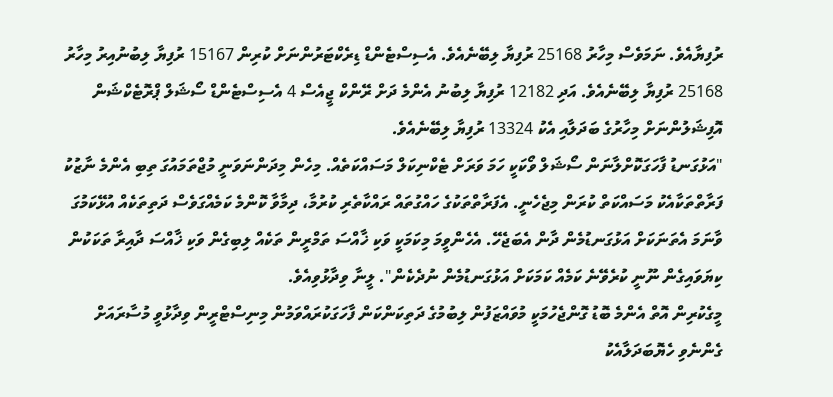ރުފިޔާއެވެ. ނަމަވެސް މިހާރު 25168 ރުފިޔާ ލިބޭނެއެވެ. އެސިސްޓެންޑް ޑިރެކްޓަރުންނަށް ކުރިން 15167 ރުފިޔާ ލިބުނުއިރު މިހާރު 25168 ރުފިޔާ ލިބޭނެއެވެ. އަދި 12182 ރުފިޔާ ލިބުނު އެންމެ ދަށް ރޭންކް ޖީއެސް 4 އެސިސްޓެންޑް ސޯޝަލް ޕްރޮޓެކްޝަން އޮފިޝަލުންނަށް މިހާރުގެ ބަދަލާއި އެކު 13324 ރުފިޔާ ލިބޭނެއެވެ.
"އަޅުގަނޑު ފާހަގަކޮށްލާނަން ސޯޝަލް ވޯކަކީ ހަމަ ވަރަށް ޓެކްނިކަލް މަސައްކަތެއް. މިހެން މިދަންނަވަނީ މުޖްތަމައުގަ ތިބި އެންމެ ނާޒުކު ފަރާތްތަކާއެކު މަސައްކަތް ކުރަން މިޖެހެނީ. އެފަރާތްތަކުގެ ހައްގުތައް ރައްކާތެރި ކުރުމާ، ދިމާވާ ކޮންމެ ކަމެއްގަވެސް ދަތިތަކެއް އުޅޭކަމުގަ ވާނަމަ އެތަނަކަށް އަޅުގަނޑުމެން ދާން އެބަޖެހޭ. އެހެންވީމަ މިކަމަކީ ވަކި ޚާއްސަ ތަމްރީން ތަކެއް ލިބިގެން ވަކި ޚާއްސަ ދާއިރާ ތަކަކުން ކިޔަވައިގެން ނޫނީ ކުރެވޭނެ ކަމެއް ކަމަކަށް އަޅުގަނޑުމެން ނުދެކެން". ލީނާ ވިދާޅުވިއެވެ.
މީގެކުރިން އޮތް އެންމެ ބޮޑު ގޮންޖެހުމަކީ މުވައްޒަފުން ލިބުމުގެ ދަތިކަންކަން ފާހަގަކުރައްވަމުން މިނިސްޓްރީން ވިދާޅުވީ މުސާރައަށް ގެންނެވި ހެޔޮބަދަލާއެކު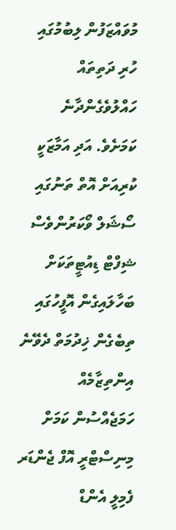މުވައްޒަފުން ލިބުމުގައި ހުރި ދަތިތައް ހައްލުވެގެންދާނެ ކަމަށެވެ. އަދި އަމާޒަކީ ކުރިއަށް އޮތް ތަނުގައި ސޯޝަލް ވޯކަރުންވެސް ޝިފްޓް ޑިއުޓީތަކަށް ބަހާލައިގެން އޮފީހުގައި ތިބެގެން ޚިދުމަތް ދެވޭނެ އިންތިޒާމެއް ހަމަޖެއްސުން ކަމަށް މިނިސްޓްރީ އޮފް ޖެންޑަރ ފެމިލީ އެންޑް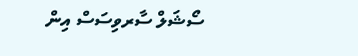ސޯޝަލް ސާރވިސަސް އިން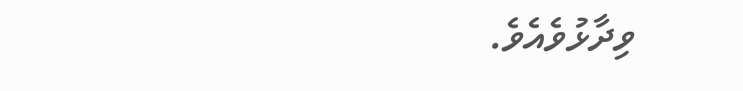ވިދާޅުވެއެވެ.